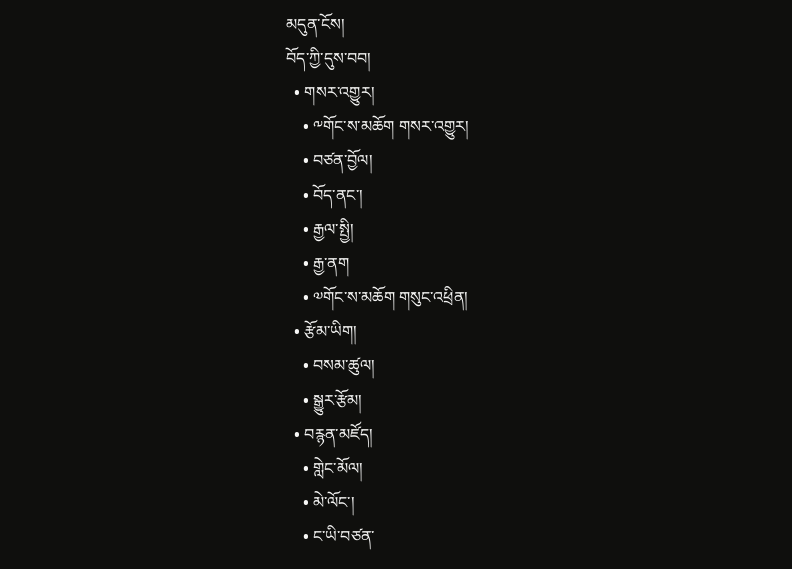མདུན་ངོས།
བོད་ཀྱི་དུས་བབ།
  • གསར་འགྱུར།
    • ༸གོང་ས་མཆོག གསར་འགྱུར།
    • བཙན་བྱོལ།
    • བོད་ནང་།
    • རྒྱལ་སྤྱི།
    • རྒྱ་ནག
    • ༧གོང་ས་མཆོག གསུང་འཕྲིན།
  • རྩོམ་ཡིག།
    • བསམ་ཚུལ།
    • སྒྱུར་རྩོམ།
  • བརྙན་མཛོད།
    • གླེང་མོལ།
    • མེ་ལོང་།
    • ང་ཡི་བཙན་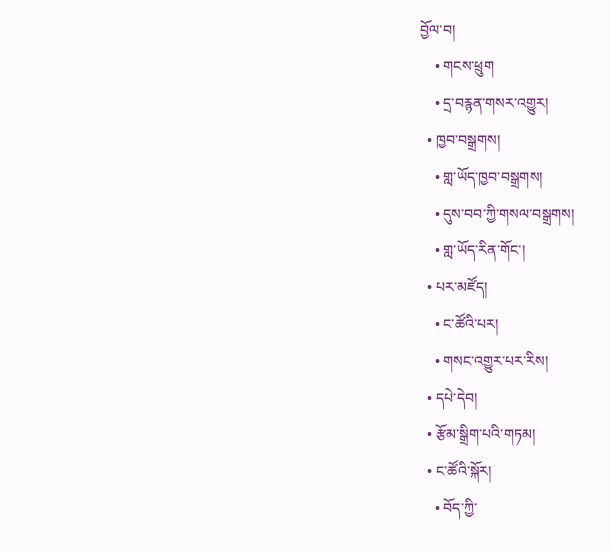བྱོལ་བ།
    • གངས་ཕྲུག
    • དྲ་བརྙན་གསར་འགྱུར།
  • ཁྱབ་བསྒྲགས།
    • གླ་ཡོད་ཁྱབ་བསྒྲགས།
    • དུས་བབ་ཀྱི་གསལ་བསྒྲགས།
    • གླ་ཡོད་རིན་གོང་།
  • པར་མཛོད།
    • ང་ཚོའི་པར།
    • གསང་འགྱུར་པར་རིས།
  • དཔེ་དེབ།
  • རྩོམ་སྒྲིག་པའི་གཏམ།
  • ང་ཚོའི་སྐོར།
    • བོད་ཀྱི་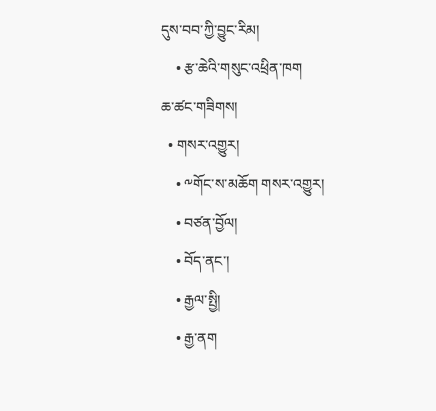དུས་བབ་ཀྱི་བྱུང་རིམ།
    • རྩ་ཆེའི་གསུང་འཕྲིན་ཁག
ཆ་ཚང་གཟིགས།
  • གསར་འགྱུར།
    • ༸གོང་ས་མཆོག གསར་འགྱུར།
    • བཙན་བྱོལ།
    • བོད་ནང་།
    • རྒྱལ་སྤྱི།
    • རྒྱ་ནག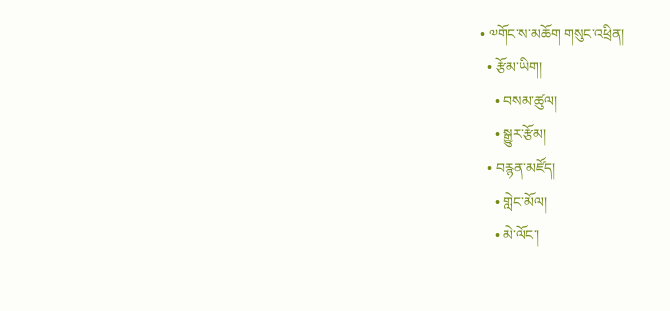• ༧གོང་ས་མཆོག གསུང་འཕྲིན།
  • རྩོམ་ཡིག།
    • བསམ་ཚུལ།
    • སྒྱུར་རྩོམ།
  • བརྙན་མཛོད།
    • གླེང་མོལ།
    • མེ་ལོང་།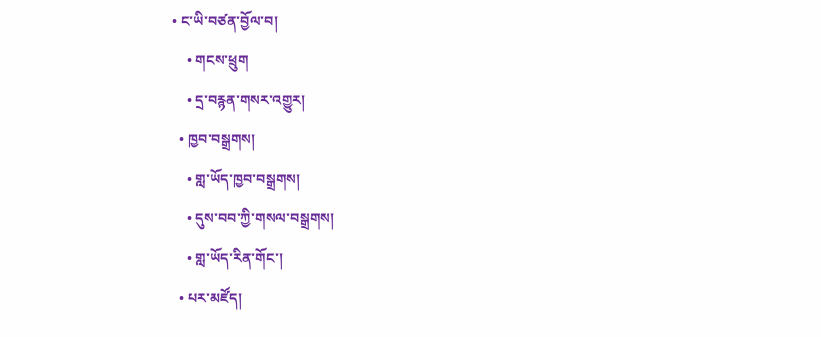• ང་ཡི་བཙན་བྱོལ་བ།
    • གངས་ཕྲུག
    • དྲ་བརྙན་གསར་འགྱུར།
  • ཁྱབ་བསྒྲགས།
    • གླ་ཡོད་ཁྱབ་བསྒྲགས།
    • དུས་བབ་ཀྱི་གསལ་བསྒྲགས།
    • གླ་ཡོད་རིན་གོང་།
  • པར་མཛོད།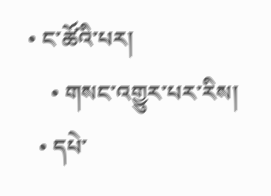• ང་ཚོའི་པར།
    • གསང་འགྱུར་པར་རིས།
  • དཔེ་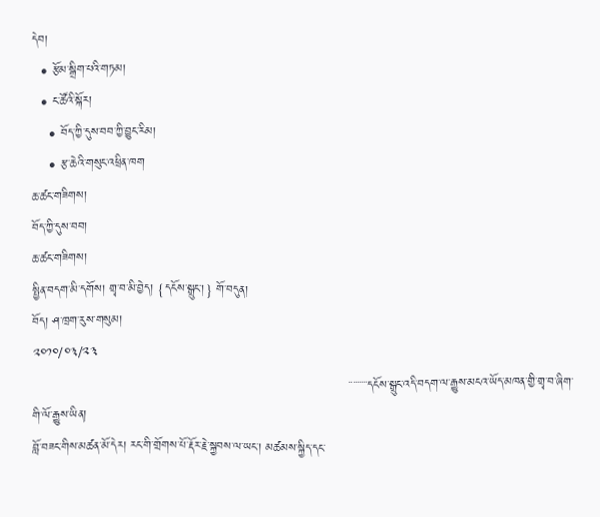དེབ།
  • རྩོམ་སྒྲིག་པའི་གཏམ།
  • ང་ཚོའི་སྐོར།
    • བོད་ཀྱི་དུས་བབ་ཀྱི་བྱུང་རིམ།
    • རྩ་ཆེའི་གསུང་འཕྲིན་ཁག
ཆ་ཚང་གཟིགས།
བོད་ཀྱི་དུས་བབ།
ཆ་ཚང་གཟིགས།
སྤྱིན་བདག་མི་དགོས། གྲྭ་བ་མི་བྱེད། {དངོས་སྒྲུང་།} གོ་བདུན།
བོད། ཤ་ཁྲག་རུས་གསུམ།
༢༠༡༠/༠༣/༢༣
                                                                             ་་་་་་་་་དངོས་སྒྲུང་འདི་བདག་ལ་རྒྱུས་མངའ་ཡོད་མཁན་གྱི་གྲྭ་བ་ཞིག་གི་ལོ་རྒྱུས་ཡིན།
བློ་བཟང་གིས་མཚན་མོ་དེར། རང་གི་གྲོགས་པོ་རྡོར་རྗེ་སྐྱབས་ལ་ཡང་། མཚམས་སྐྱིད་དང་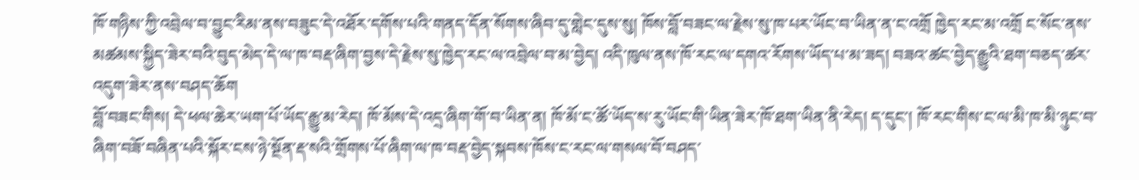ཁོ་གཉིས་ཀྱི་འབྲེལ་བ་བྱུང་རིམ་ནས་བཟུང་དེ་འཐོར་དགོས་པའི་གནད་དོན་སོགས་ཞིབ་དུ་གླེང་དུས་སུ། ཁོས་བློ་བཟང་ལ་རྗེས་སུ་ཁ་པར་ཡོང་བ་ཡིན་ན་ང་འགྲོ ཁྱེད་རང་མ་འགྲོ ང་སོང་ནས་མཚམས་སྐྱིད་ཟེར་བའི་བུད་མེད་དེ་ལ་ཁ་བརྡ་ཞིག་བྱས་དེ་རྗེས་སུ་ཁྱེད་རང་ལ་འབྲེལ་བ་མ་བྱེད། འདི་ཁུལ་ནས་ཁོ་རང་ལ་དགའ་རོགས་ཡོད་པ་མ་ཟད། བཟའ་ཚང་བྱེད་རྒྱུའི་ཐག་བཅད་ཚར་འདུག་ཟེར་ནས་བཤད་ཆོག
བློ་བཟང་གིས། དེ་ཕལ་ཆེར་ཡག་པོ་ཡོད་རྒྱུ་མ་རེད། ཁོ་མོས་དེ་འདྲ་ཞིག་གོ་བ་ཡིན་ན། ཁོ་མོ་ང་ཚོ་ཡོད་ས་རུ་ཡོང་གི་ཡིན་ཟེར་ཁོ་ཐག་ཡིན་ནི་རེད། ད་དུང་། ཁོ་རང་གིས་ང་ལ་མི་ཁ་མི་ཉུང་བ་ཞིག་བཟོ་བཞིན་པའི་སྐོར་ངས་ཉེ་སྔོན་རྡ་སའི་གྲོགས་པོ་ཞིག་ལ་ཁ་བརྡ་བྱེད་སྐབས་ཁོས་ང་རང་ལ་གསལ་བོ་བཤད་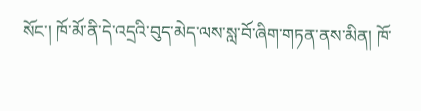སོང་། ཁོ་མོ་ནི་དེ་འདྲའི་བུད་མེད་ལས་སླ་བོ་ཞིག་གཏན་ནས་མིན། ཁོ་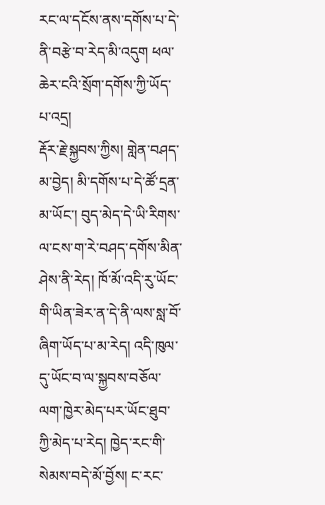རང་ལ་དངོས་ནས་དགོས་པ་དེ་ནི་བརྩེ་བ་རེད་མི་འདུག ཕལ་ཆེར་ངའི་སྲོག་དགོས་ཀྱི་ཡོད་པ་འདྲ།
རྡོར་རྗེ་སྐྱབས་ཀྱིས། གླེན་བཤད་མ་བྱེད། མི་དགོས་པ་དེ་ཚོ་དྲན་མ་ཡོང་། བུད་མེད་དེ་ཡི་རིགས་ལ་ངས་ག་རེ་བཤད་དགོས་མིན་ཤེས་ནི་རེད། ཁོ་མོ་འདི་རུ་ཡོང་གི་ཡིན་ཟེར་ན་དེ་ནི་ལས་སླ་བོ་ཞིག་ཡོད་པ་མ་རེད། འདི་ཁུལ་དུ་ཡོང་བ་ལ་སྐྱབས་བཅོལ་ལག་ཁྱེར་མེད་པར་ཡོང་ཐུབ་ཀྱི་མེད་པ་རེད། ཁྱེད་རང་གི་སེམས་བདེ་མོ་བྱོས། ང་རང་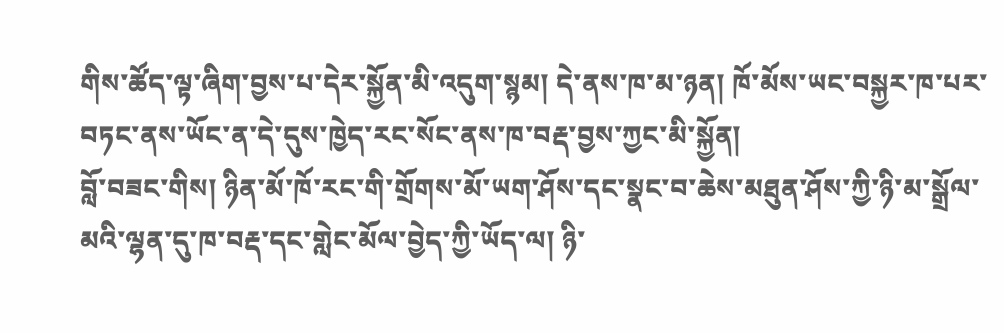གིས་ཚོད་ལྟ་ཞིག་བྱས་པ་དེར་སྐྱོན་མི་འདུག་སྙམ། དེ་ནས་ཁ་མ་ཉན། ཁོ་མོས་ཡང་བསྐྱར་ཁ་པར་བཏང་ནས་ཡོང་ན་དེ་དུས་ཁྱེད་རང་སོང་ནས་ཁ་བརྡ་བྱས་ཀྱང་མི་སྐྱོན།
བློ་བཟང་གིས། ཉིན་མོ་ཁོ་རང་གི་གྲོགས་མོ་ཡག་ཤོས་དང་སྣང་བ་ཆེས་མཐུན་ཤོས་ཀྱི་ཉི་མ་སྒྲོལ་མའི་ལྷན་དུ་ཁ་བརྡ་དང་གླེང་མོལ་བྱེད་ཀྱི་ཡོད་ལ། ཉི་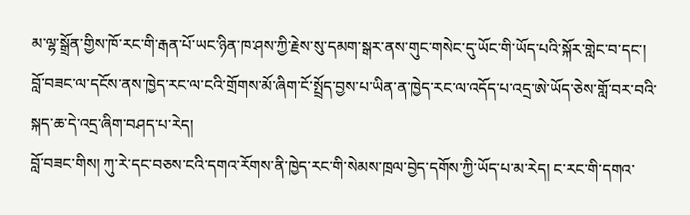མ་ལྷ་སྒྲོན་གྱིས་ཁོ་རང་གི་རྒན་པོ་ཡང་ཉིན་ཁ་ཤས་ཀྱི་རྗེས་སུ་དམག་སྒར་ནས་གུང་གསེང་དུ་ཡོང་གི་ཡོད་པའི་སྐོར་གླེང་བ་དང་། བློ་བཟང་ལ་དངོས་ནས་ཁྱེད་རང་ལ་ངའི་གྲོགས་མོ་ཞིག་ངོ་སྤྲོད་བྱས་པ་ཡིན་ན་ཁྱེད་རང་ལ་འདོད་པ་འདྲ་ཨེ་ཡོད་ཅེས་གློ་བར་བའི་སྐད་ཆ་དེ་འདྲ་ཞིག་བཤད་པ་རེད།
བློ་བཟང་གིས། ཀུ་རེ་དང་བཅས་ངའི་དགའ་རོགས་ནི་ཁྱེད་རང་གི་སེམས་ཁྲལ་བྱེད་དགོས་ཀྱི་ཡོད་པ་མ་རེད། ང་རང་གི་དགའ་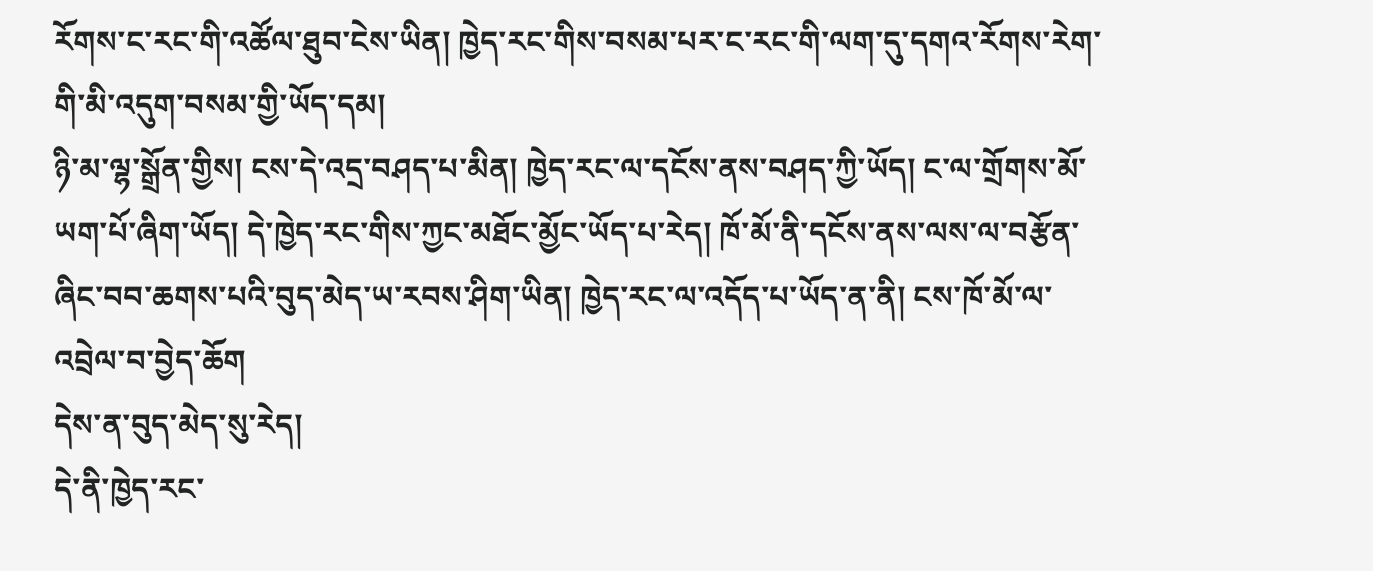རོགས་ང་རང་གི་འཚོལ་ཐུབ་ངེས་ཡིན། ཁྱེད་རང་གིས་བསམ་པར་ང་རང་གི་ལག་དུ་དགའ་རོགས་རེག་གི་མི་འདུག་བསམ་གྱི་ཡོད་དམ།
ཉི་མ་ལྷ་སྒྲོན་གྱིས། ངས་དེ་འདྲ་བཤད་པ་མིན། ཁྱེད་རང་ལ་དངོས་ནས་བཤད་ཀྱི་ཡོད། ང་ལ་གྲོགས་མོ་ཡག་པོ་ཞིག་ཡོད། དེ་ཁྱེད་རང་གིས་ཀྱང་མཐོང་མྱོང་ཡོད་པ་རེད། ཁོ་མོ་ནི་དངོས་ནས་ལས་ལ་བརྩོན་ཞིང་བབ་ཆགས་པའི་བུད་མེད་ཡ་རབས་ཤིག་ཡིན། ཁྱེད་རང་ལ་འདོད་པ་ཡོད་ན་ནི། ངས་ཁོ་མོ་ལ་འབྲེལ་བ་བྱེད་ཆོག
དེས་ན་བུད་མེད་སུ་རེད།
དེ་ནི་ཁྱེད་རང་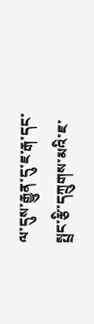ལ་དུས་རྒྱུན་དུ་ཇ་རྒ་དང་སྤྲང་རྩི་དཀྲུགས་མའི་ཇ་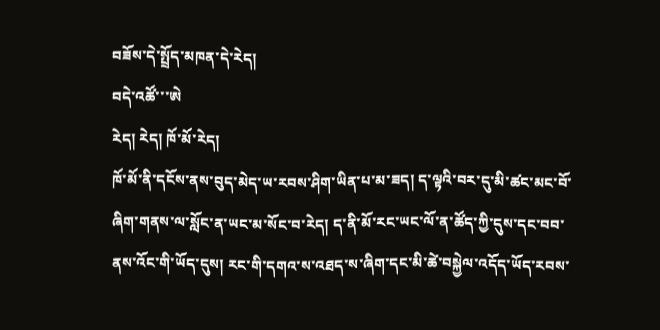བཟོས་དེ་སྤྲོད་མཁན་དེ་རེད།
བདེ་འཚོ་་་ཨེ
རེད། རེད། ཁོ་མོ་རེད།
ཁོ་མོ་ནི་དངོས་ནས་བུད་མེད་ཡ་རབས་ཤིག་ཡིན་པ་མ་ཟད། ད་ལྟའི་བར་དུ་མི་ཚང་མང་བོ་ཞིག་གནས་ལ་སློང་ན་ཡང་མ་སོང་བ་རེད། ད་ནི་མོ་རང་ཡང་ལོ་ན་ཚོད་ཀྱི་དུས་དང་བབ་ནས་འོང་གི་ཡོད་དུས། རང་གི་དགའ་ས་འཐད་ས་ཞིག་དང་མི་ཚེ་བསྐྱེལ་འདོད་ཡོད་རབས་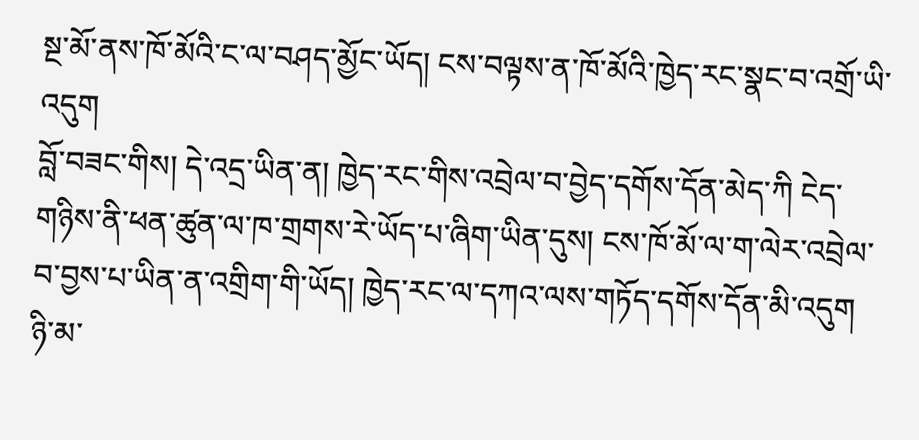སྔ་མོ་ནས་ཁོ་མོའི་ང་ལ་བཤད་མྱོང་ཡོད། ངས་བལྟས་ན་ཁོ་མོའི་ཁྱེད་རང་སྣང་བ་འགྲོ་ཡི་འདུག
བློ་བཟང་གིས། དེ་འདྲ་ཡིན་ན། ཁྱེད་རང་གིས་འབྲེལ་བ་བྱེད་དགོས་དོན་མེད་ཀི ངེད་གཉིས་ནི་ཕན་ཚུན་ལ་ཁ་གྲགས་རེ་ཡོད་པ་ཞིག་ཡིན་དུས། ངས་ཁོ་མོ་ལ་ག་ལེར་འབྲེལ་བ་བྱས་པ་ཡིན་ན་འགྲིག་གི་ཡོད། ཁྱེད་རང་ལ་དཀའ་ལས་གཏོད་དགོས་དོན་མི་འདུག
ཉི་མ་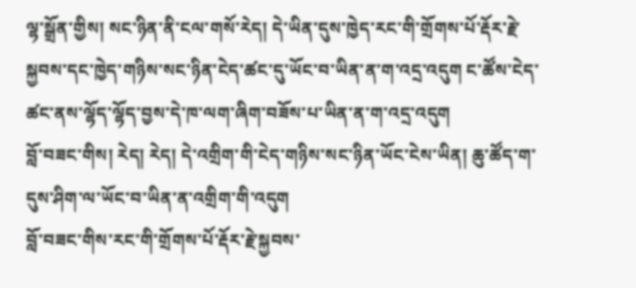ལྷ་སྒྲོན་གྱིས། སང་ཉིན་ནི་ངལ་གསོ་རེད། དེ་ཡིན་དུས་ཁྱེད་རང་གི་གྲོགས་པོ་རྡོར་རྗེ་སྐྱབས་དང་ཁྱེད་གཉིས་སང་ཉིན་ངེད་ཚང་དུ་ཡོང་བ་ཡིན་ན་ག་འདྲ་འདུག ང་ཚོས་ངེད་ཚང་ནས་ལྷོད་ལྷོད་བྱས་དེ་ཁ་ལག་ཞིག་བཟོས་པ་ཡིན་ན་ག་འདྲ་འདུག
བློ་བཟང་གིས། རེད། རེད། དེ་འགྲིག་གི་ངེད་གཉིས་སང་ཉིན་ཡོང་ངེས་ཡིན། ཆུ་ཚོད་ག་དུས་ཤིག་ལ་ཡོང་བ་ཡིན་ན་འགྲིག་གི་འདུག
བློ་བཟང་གིས་རང་གི་གྲོགས་པོ་རྡོར་རྗེ་སྐྱབས་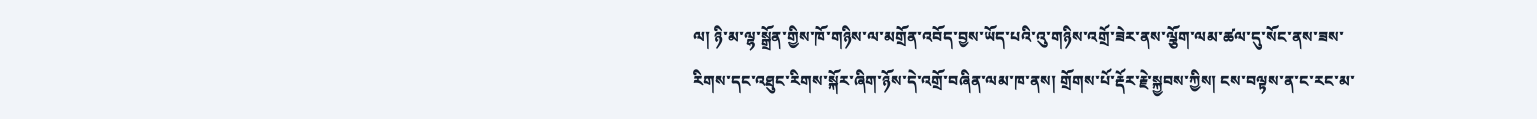ལ། ཉི་མ་ལྷ་སྒྲོན་གྱིས་ཁོ་གཉིས་ལ་མགྲོན་འབོད་བྱས་ཡོད་པའི་འུ་གཉིས་འགྲོ་ཟེར་ནས་ལྕོག་ལམ་ཚལ་དུ་སོང་ནས་ཟས་རིགས་དང་འཐུང་རིགས་སྐོར་ཞིག་ཉོས་དེ་འགྲོ་བཞིན་ལམ་ཁ་ནས། གྲོགས་པོ་རྡོར་རྗེ་སྐྱབས་ཀྱིས། ངས་བལྟས་ན་ང་རང་མ་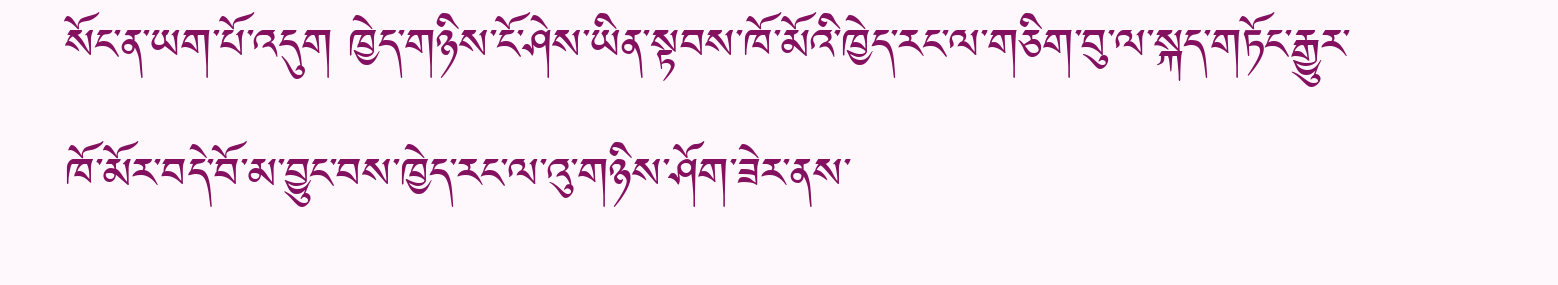སོང་ན་ཡག་པོ་འདུག ཁྱེད་གཉིས་ངོ་ཤེས་ཡིན་སྟབས་ཁོ་མོའི་ཁྱེད་རང་ལ་གཅིག་བུ་ལ་སྐད་གཏོང་རྒྱུར་ཁོ་མོར་བདེ་བོ་མ་བྱུང་བས་ཁྱེད་རང་ལ་འུ་གཉིས་ཤོག་ཟེར་ནས་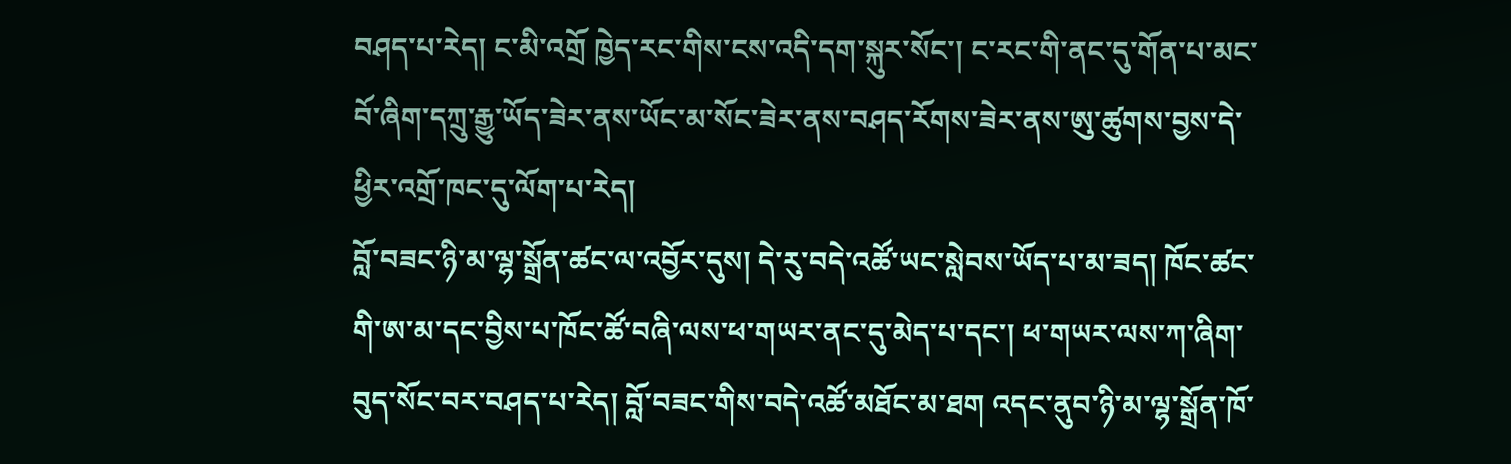བཤད་པ་རེད། ང་མི་འགྲོ ཁྱེད་རང་གིས་ངས་འདི་དག་སྐུར་སོང་། ང་རང་གི་ནང་དུ་གོན་པ་མང་བོ་ཞིག་དཀྲུ་རྒྱུ་ཡོད་ཟེར་ནས་ཡོང་མ་སོང་ཟེར་ནས་བཤད་རོགས་ཟེར་ནས་ཨུ་ཚུགས་བྱས་དེ་ཕྱིར་འགྲོ་ཁང་དུ་ལོག་པ་རེད།
བློ་བཟང་ཉི་མ་ལྷ་སྒྲོན་ཚང་ལ་འབྱོར་དུས། དེ་རུ་བདེ་འཚོ་ཡང་སླེབས་ཡོད་པ་མ་ཟད། ཁོང་ཚང་གི་ཨ་མ་དང་བྱིས་པ་ཁོང་ཚོ་བཞི་ལས་ཕ་གཡར་ནང་དུ་མེད་པ་དང་། ཕ་གཡར་ལས་ཀ་ཞིག་བུད་སོང་བར་བཤད་པ་རེད། བློ་བཟང་གིས་བདེ་འཚོ་མཐོང་མ་ཐག འདང་ནུབ་ཉི་མ་ལྷ་སྒྲོན་ཁོ་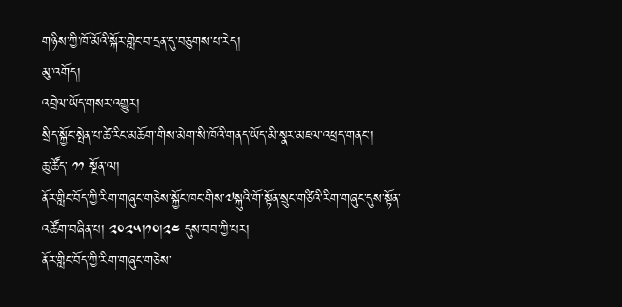གཉིས་ཀྱི་ཁོ་མོའི་སྐོར་གླེང་བ་དྲན་དུ་བཅུགས་པ་རེད།
མུ་འགོད།
འབྲེལ་ཡོད་གསར་འགྱུར།
སྲིད་སྐྱོང་སྤེན་པ་ཚེ་རིང་མཆོག་གིས་མེག་སི་ཁོའི་གནད་ཡོད་མི་སྣར་མཇལ་འཕྲད་གནང་།
ཆུ་ཚོད་ ༡༡ སྔོན་ལ།
ནོར་གླིང་བོད་ཀྱི་རིག་གཞུང་གཅེས་སྐྱོང་ཁང་གིས་༧སྐུའི་གོ་སྟོན་སྲུང་གཙིའི་རིག་གཞུང་དུས་སྟོན་འཚོག་བཞིན་པ། ༢༠༢༥།༡༠།༢༤ དུས་བབ་ཀྱི་པར།
ནོར་གླིང་བོད་ཀྱི་རིག་གཞུང་གཅེས་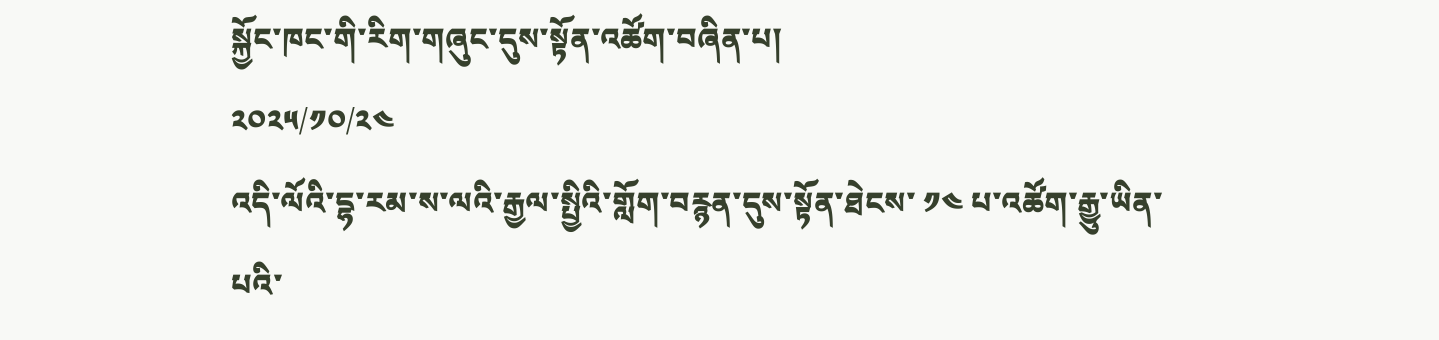སྐྱོང་ཁང་གི་རིག་གཞུང་དུས་སྟོན་འཚོག་བཞིན་པ།
༢༠༢༥/༡༠/༢༤
འདི་ལོའི་དྷ་རམ་ས་ལའི་རྒྱལ་སྤྱིའི་གློག་བརྙན་དུས་སྟོན་ཐེངས་ ༡༤ པ་འཚོག་རྒྱུ་ཡིན་པའི་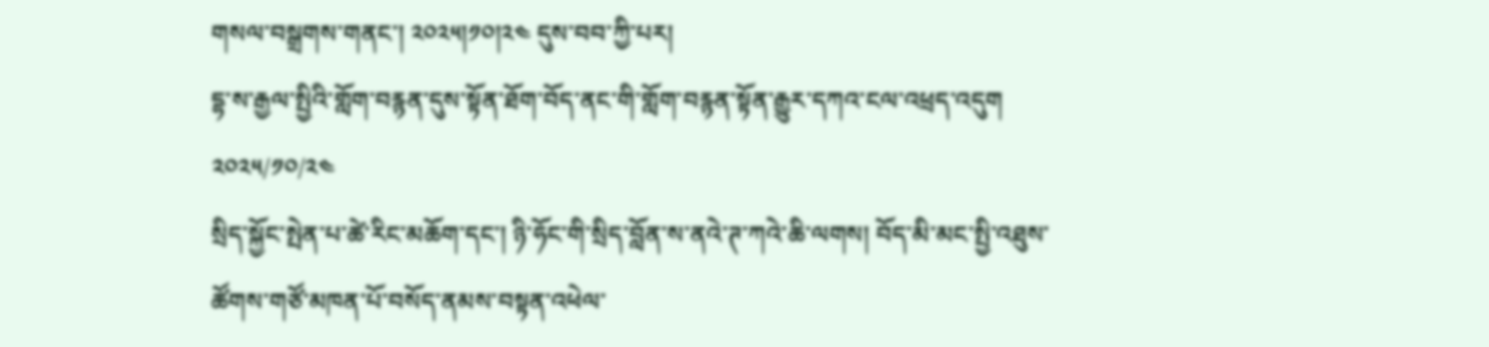གསལ་བསྒྲགས་གནང་། ༢༠༢༥།༡༠།༢༤ དུས་བབ་ཀྱི་པར།
དྷ་ས་རྒྱལ་སྤྱིའི་གློག་བརྙན་དུས་སྟོན་ཐོག་བོད་ནང་གི་གློག་བརྙན་སྟོན་རྒྱུར་དཀའ་ངལ་འཕྲད་འདུག
༢༠༢༥/༡༠/༢༤
སྲིད་སྐྱོང་སྤེན་པ་ཚེ་རིང་མཆོག་དང་། ཉི་ཧོང་གི་སྲིད་བློན་ས་ནའེ་ཊ་ཀའེ་ཆི་ལགས། བོད་མི་མང་སྤྱི་འཐུས་ཚོགས་གཙོ་མཁན་པོ་བསོད་ནམས་བསྟན་འཕེལ་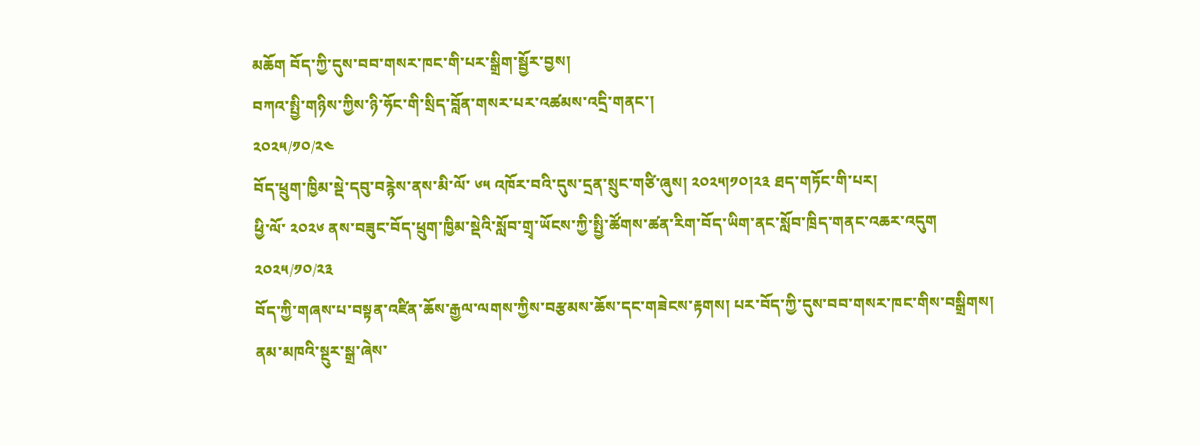མཆོག བོད་ཀྱི་དུས་བབ་གསར་ཁང་གི་པར་སྒྲིག་སྦྱོར་བྱས།
བཀའ་སྤྱི་གཉིས་ཀྱིས་ཉི་ཧོང་གི་སྲིད་བློན་གསར་པར་འཚམས་འདྲི་གནང་།
༢༠༢༥/༡༠/༢༤
བོད་ཕྲུག་ཁྱིམ་སྡེ་དབུ་བརྙེས་ནས་མི་ལོ་ ༦༥ འཁོར་བའི་དུས་དྲན་སྲུང་གཙི་ཞུས། ༢༠༢༥།༡༠།༢༣ ཐད་གཏོང་གི་པར།
ཕྱི་ལོ་ ༢༠༢༦ ནས་བཟུང་བོད་ཕྲུག་ཁྱིམ་སྡེའི་སློབ་གྲྭ་ཡོངས་ཀྱི་སྤྱི་ཚོགས་ཚན་རིག་བོད་ཡིག་ནང་སློབ་ཁྲིད་གནང་འཆར་འདུག
༢༠༢༥/༡༠/༢༣
བོད་ཀྱི་གཞས་པ་བསྟན་འཛིན་ཆོས་རྒྱལ་ལགས་ཀྱིས་བརྩམས་ཆོས་དང་གཟེངས་རྟགས། པར་བོད་ཀྱི་དུས་བབ་གསར་ཁང་གིས་བསྒྲིགས།
ནམ་མཁའི་སྔུར་སྒྲ་ཞེས་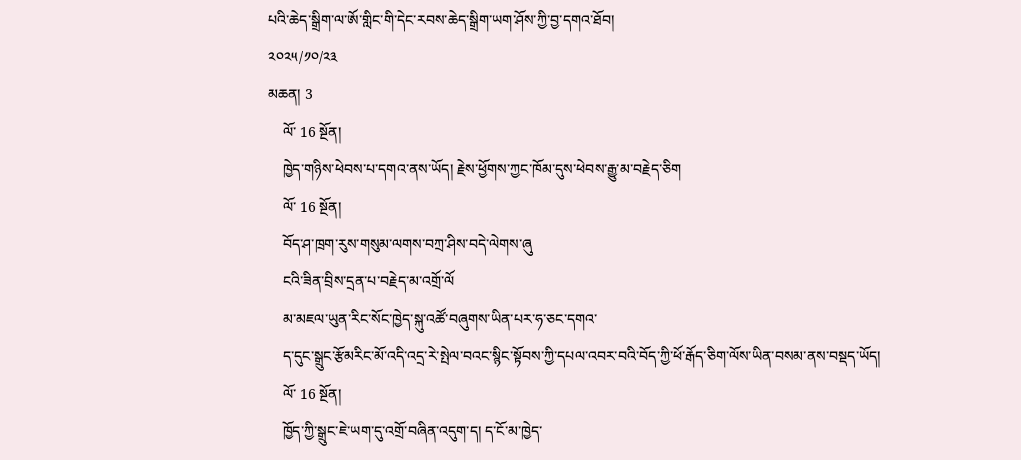པའི་ཆེད་སྒྲིག་ལ་ཨོ་གླིང་གི་དེང་རབས་ཆེད་སྒྲིག་ཡག་ཤོས་ཀྱི་བྱ་དགའ་ཐོབ།
༢༠༢༥/༡༠/༢༣
མཆན། 3
    ལོ་ 16 སྔོན།
    ཁྱེད་གཉིས་ཕེབས་པ་དགའ་ནས་ཡོད། རྗེས་ཕྱོགས་ཀྱང་ཁོམ་དུས་ཕེབས་རྒྱུ་མ་བརྗེད་ཅིག
    ལོ་ 16 སྔོན།
    བོད་ཤ་ཁྲག་རུས་གསུམ་ལགས་བཀྲ་ཤིས་བདེ་ལེགས་ཞུ
    ངའི་ཟིན་བྲིས་དྲན་པ་བརྗེད་མ་འགྲོ་ལོ
    མ་མཇལ་ཡུན་རིང་སོང་ཁྱེད་སྐུ་འཚོ་བཞུགས་ཡིན་པར་ཧ་ཅང་དགའ་
    ད་དུང་སྒྲུང་རྩོམརིང་མོ་འདི་འདྲ་རེ་སྤེལ་བའང་སྙིང་སྟོབས་ཀྱི་དཔལ་འབར་བའི་བོད་ཀྱི་ཕོ་རྒོད་ཅིག་ལོས་ཡིན་བསམ་ནས་བསྡད་ཡོད།
    ལོ་ 16 སྔོན།
    ཁྱོད་ཀྱི་སྒྲུང་ཇེ་ཡག་དུ་འགྲོ་བཞིན་འདུག་ད། ད་ངོ་མ་ཁྱེད་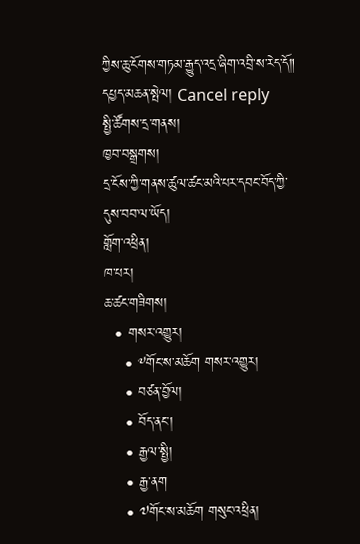ཀྱིས་ཆུ་ངོགས་གཏམ་རྒྱུད་འདྲ་ཞིག་འབྲི་ས་རེད་དོ༎
དཔྱད་མཆན་སྤེལ། Cancel reply
སྤྱི་ཚོགས་དྲ་གནས།
ཁྱབ་བསྒྲགས།
དྲ་ངོས་ཀྱི་གནས་ཚུལ་ཚང་མའི་པར་དབང་བོད་ཀྱི་དུས་བབ་ལ་ཡོད།
གློག་འཕྲིན།
ཁ་པར།
ཆ་ཚང་གཟིགས།
  • གསར་འགྱུར།
    • ༸གོང་ས་མཆོག གསར་འགྱུར།
    • བཙན་བྱོལ།
    • བོད་ནང་།
    • རྒྱལ་སྤྱི།
    • རྒྱ་ནག
    • ༧གོང་ས་མཆོག གསུང་འཕྲིན།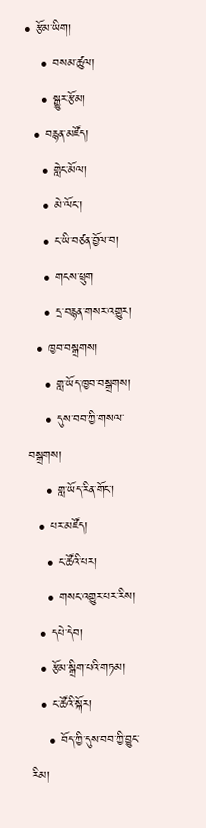• རྩོམ་ཡིག།
    • བསམ་ཚུལ།
    • སྒྱུར་རྩོམ།
  • བརྙན་མཛོད།
    • གླེང་མོལ།
    • མེ་ལོང་།
    • ང་ཡི་བཙན་བྱོལ་བ།
    • གངས་ཕྲུག
    • དྲ་བརྙན་གསར་འགྱུར།
  • ཁྱབ་བསྒྲགས།
    • གླ་ཡོད་ཁྱབ་བསྒྲགས།
    • དུས་བབ་ཀྱི་གསལ་བསྒྲགས།
    • གླ་ཡོད་རིན་གོང་།
  • པར་མཛོད།
    • ང་ཚོའི་པར།
    • གསང་འགྱུར་པར་རིས།
  • དཔེ་དེབ།
  • རྩོམ་སྒྲིག་པའི་གཏམ།
  • ང་ཚོའི་སྐོར།
    • བོད་ཀྱི་དུས་བབ་ཀྱི་བྱུང་རིམ།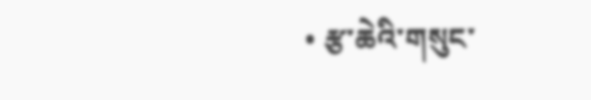• རྩ་ཆེའི་གསུང་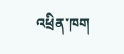འཕྲིན་ཁག